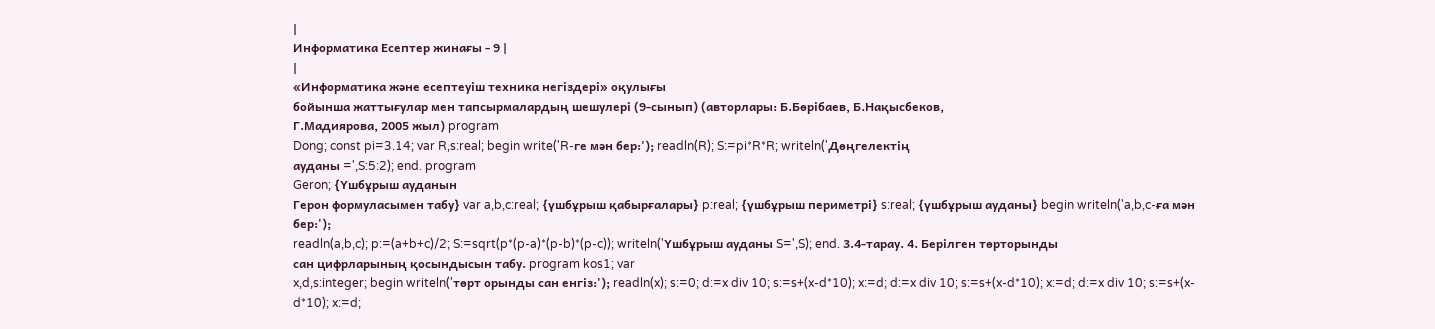|
Информатика Есептер жинағы - 9 |
|
«Информатика және есептеуіш техника негіздері» оқулығы
бойынша жаттығулар мен тапсырмалардың шешулері (9-сынып) (авторлары: Б.Бөрібаев, Б.Нақысбеков,
Г.Мадиярова, 2005 жыл) program
Dong; const pi=3.14; var R,s:real; begin write('R-ге мән бер:'); readln(R); S:=pi*R*R; writeln('Дөңгелектің
ауданы =',S:5:2); end. program
Geron; {Үшбұрыш ауданын
Герон формуласымен табу} var a,b,c:real; {үшбұрыш қабырғалары} p:real; {үшбұрыш периметрі} s:real; {үшбұрыш ауданы} begin writeln('a,b,c-ға мән бер:');
readln(a,b,c); p:=(a+b+c)/2; S:=sqrt(p*(p-a)*(p-b)*(p-c)); writeln('Үшбұрыш ауданы S=',S); end. 3.4-тарау. 4. Берілген төрторынды
сан цифрларының қосындысын табу. program kos1; var
x,d,s:integer; begin writeln('төрт орынды сан енгіз:'); readln(x); s:=0; d:=x div 10; s:=s+(x-d*10); x:=d; d:=x div 10; s:=s+(x-d*10); x:=d; d:=x div 10; s:=s+(x-d*10); x:=d;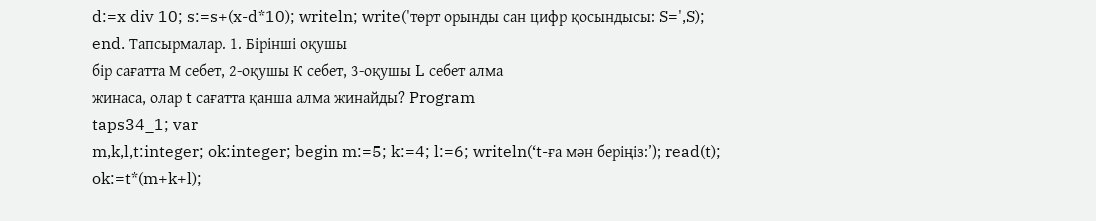d:=x div 10; s:=s+(x-d*10); writeln; write('төрт орынды сан цифр қосындысы: S=',S); end. Тапсырмалар. 1. Бірінші оқушы
бір сағатта М себет, 2-оқушы К себет, 3-оқушы L себет алма
жинаса, олар t сағатта қанша алма жинайды? Program
taps34_1; var
m,k,l,t:integer; ok:integer; begin m:=5; k:=4; l:=6; writeln(‘t-ға мән беріңіз:’); read(t); ok:=t*(m+k+l);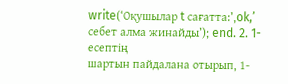write(‘Оқушылар t сағатта:’,ok,’
себет алма жинайды’); end. 2. 1-есептің
шартын пайдалана отырып, 1-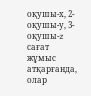оқушы-х, 2-оқушы-у, 3-оқушы-z сағат жұмыс атқарғанда, олар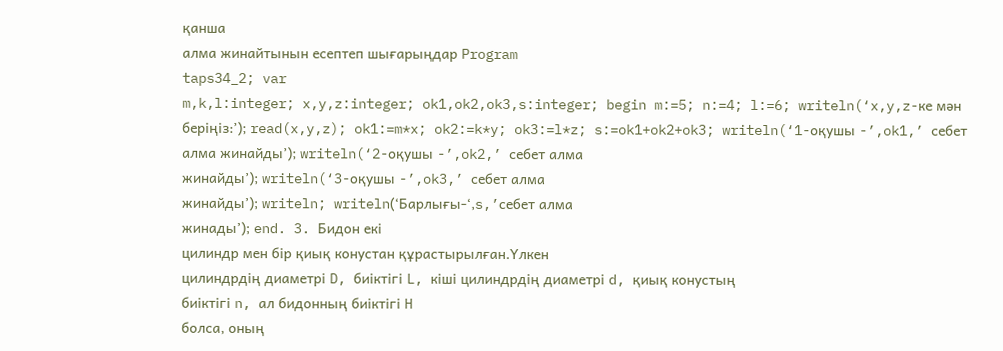қанша
алма жинайтынын есептеп шығарыңдар Program
taps34_2; var
m,k,l:integer; x,y,z:integer; ok1,ok2,ok3,s:integer; begin m:=5; n:=4; l:=6; writeln(‘x,y,z-ке мән беріңіз:’); read(x,y,z); ok1:=m*x; ok2:=k*y; ok3:=l*z; s:=ok1+ok2+ok3; writeln(‘1-оқушы -’,ok1,’ себет алма жинайды’); writeln(‘2-оқушы -’,ok2,’ себет алма
жинайды’); writeln(‘3-оқушы -’,ok3,’ себет алма
жинайды’); writeln; writeln(‘Барлығы-‘,s,’себет алма
жинады’); end. 3. Бидон екі
цилиндр мен бір қиық конустан құрастырылған.Үлкен
цилиндрдің диаметрі D, биіктігі L, кіші цилиндрдің диаметрі d, қиық конустың
биіктігі n, ал бидонның биіктігі H
болса, оның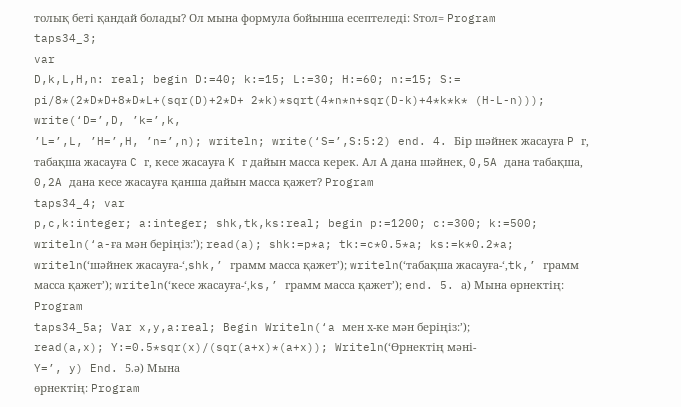толық беті қандай болады? Ол мына формула бойынша есептеледі: Sтол= Program
taps34_3;
var
D,k,L,H,n: real; begin D:=40; k:=15; L:=30; H:=60; n:=15; S:= pi/8*(2*D*D+8*D*L+(sqr(D)+2*D+ 2*k)*sqrt(4*n*n+sqr(D-k)+4*k*k* (H-L-n))); write(‘D=’,D, ’k=’,k,
’L=’,L, ’H=’,H, ’n=’,n); writeln; write(‘S=’,S:5:2) end. 4. Бір шәйнек жасауға P г, табақша жасауға C г, кесе жасауға K г дайын масса керек. Ал А дана шәйнек, 0,5A дана табақша, 0,2A дана кесе жасауға қанша дайын масса қажет? Program
taps34_4; var
p,c,k:integer; a:integer; shk,tk,ks:real; begin p:=1200; c:=300; k:=500; writeln(‘a-ға мән беріңіз:’); read(a); shk:=p*a; tk:=c*0.5*a; ks:=k*0.2*a; writeln(‘шәйнек жасауға-‘,shk,’ грамм масса қажет’); writeln(‘табақша жасауға-‘,tk,’ грамм масса қажет’); writeln(‘кесе жасауға-‘,ks,’ грамм масса қажет’); end. 5. а) Мына өрнектің: Program
taps34_5a; Var x,y,a:real; Begin Writeln(‘a мен х-ке мән беріңіз:’);
read(a,x); Y:=0.5*sqr(x)/(sqr(a+x)*(a+x)); Writeln(‘Өрнектің мәні-
Y=’, y) End. 5.ә) Мына
өрнектің: Program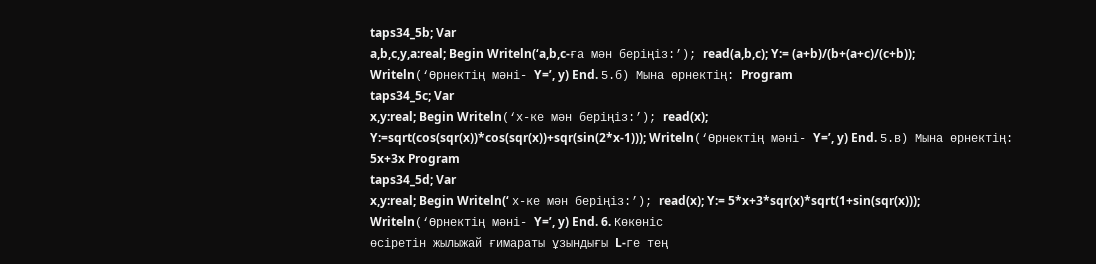taps34_5b; Var
a,b,c,y,a:real; Begin Writeln(‘a,b,c-ға мән беріңіз:’); read(a,b,c); Y:= (a+b)/(b+(a+c)/(c+b)); Writeln(‘Өрнектің мәні- Y=’, y) End. 5.б) Мына өрнектің: Program
taps34_5c; Var
x,y:real; Begin Writeln(‘х-ке мән беріңіз:’); read(x);
Y:=sqrt(cos(sqr(x))*cos(sqr(x))+sqr(sin(2*x-1))); Writeln(‘Өрнектің мәні- Y=’, y) End. 5.в) Мына өрнектің: 5x+3x Program
taps34_5d; Var
x,y:real; Begin Writeln(‘ х-ке мән беріңіз:’); read(x); Y:= 5*x+3*sqr(x)*sqrt(1+sin(sqr(x))); Writeln(‘Өрнектің мәні- Y=’, y) End. 6. Көкөніс
өсіретін жылыжай ғимараты ұзындығы L-ге тең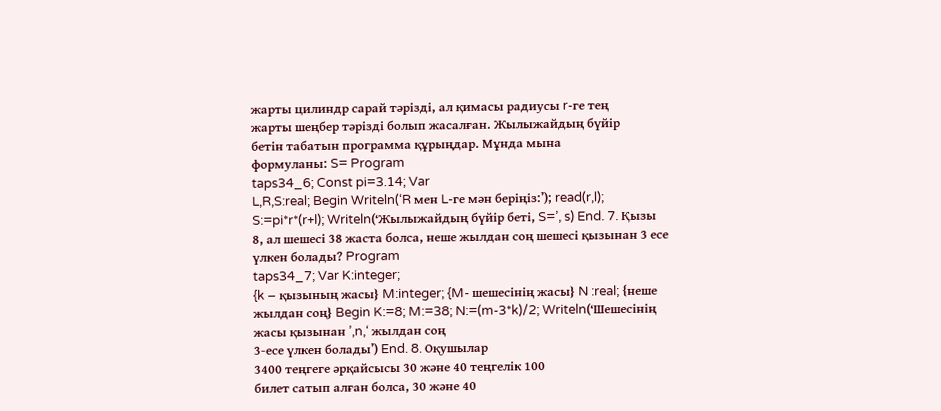жарты цилиндр сарай тәрізді, ал қимасы радиусы r-ге тең
жарты шеңбер тәрізді болып жасалған. Жылыжайдың бүйір
бетін табатын программа құрыңдар. Мұнда мына
формуланы: S= Program
taps34_6; Const pi=3.14; Var
L,R,S:real; Begin Writeln(‘R мен L-ге мән беріңіз:’); read(r,l); S:=pi*r*(r+l); Writeln(‘Жылыжайдың бүйір беті, S=’, s) End. 7. Қызы
8, ал шешесі 38 жаста болса, неше жылдан соң шешесі қызынан 3 есе үлкен болады? Program
taps34_7; Var K:integer;
{k – қызының жасы} M:integer; {M- шешесінің жасы} N :real; {неше жылдан соң} Begin K:=8; M:=38; N:=(m-3*k)/2; Writeln(‘Шешесінің жасы қызынан ’,n,‘ жылдан соң
3-есе үлкен болады’) End. 8. Оқушылар
3400 теңгеге әрқайсысы 30 және 40 теңгелік 100
билет сатып алған болса, 30 және 40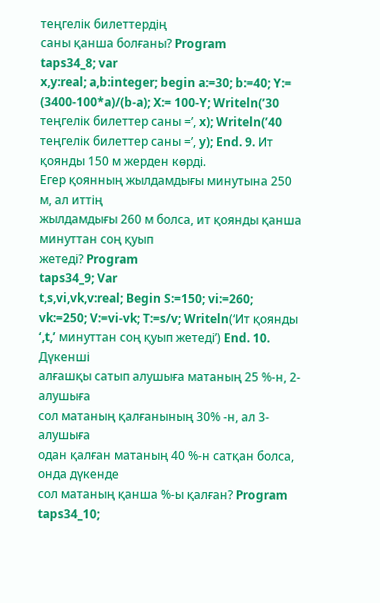теңгелік билеттердің
саны қанша болғаны? Program
taps34_8; var
x,y:real; a,b:integer; begin a:=30; b:=40; Y:= (3400-100*a)/(b-a); X:= 100-Y; Writeln(’30 теңгелік билеттер саны =’, x); Writeln(’40 теңгелік билеттер саны =’, y); End. 9. Ит қоянды 150 м жерден көрді.
Егер қоянның жылдамдығы минутына 250 м, ал иттің
жылдамдығы 260 м болса, ит қоянды қанша минуттан соң қуып
жетеді? Program
taps34_9; Var
t,s,vi,vk,v:real; Begin S:=150; vi:=260; vk:=250; V:=vi-vk; T:=s/v; Writeln(‘Ит қоянды ‘,t,’ минуттан соң қуып жетеді’) End. 10. Дүкенші
алғашқы сатып алушыға матаның 25 %-н, 2- алушыға
сол матаның қалғанының 30% -н, ал 3-алушыға
одан қалған матаның 40 %-н сатқан болса, онда дүкенде
сол матаның қанша %-ы қалған? Program taps34_10;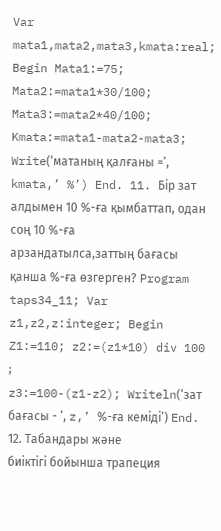Var
mata1,mata2,mata3,kmata:real; Begin Mata1:=75; Mata2:=mata1*30/100; Mata3:=mata2*40/100; Kmata:=mata1-mata2-mata3; Write(‘матаның қалғаны =’, kmata,’ %’) End. 11. Бір зат
алдымен 10 %-ға қымбаттап, одан соң 10 %-ға
арзандатылса,заттың бағасы қанша %-ға өзгерген? Program
taps34_11; Var
z1,z2,z:integer; Begin Z1:=110; z2:=(z1*10) div 100 ;
z3:=100-(z1-z2); Writeln(‘зат бағасы - ’, z,’ %-ға кеміді’) End. 12. Табандары және
биіктігі бойынша трапеция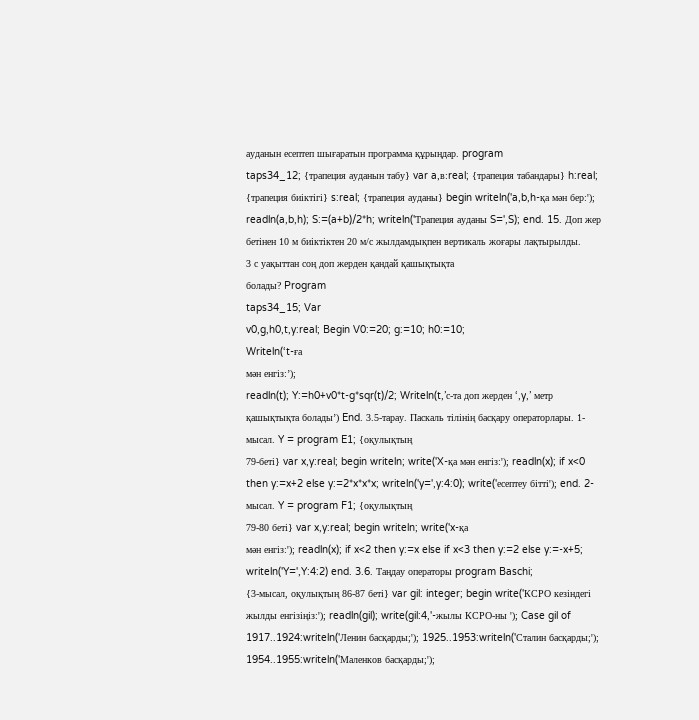ауданын есептеп шығаратын программа құрыңдар. program
taps34_12; {трапеция ауданын табу} var a,в:real; {трапеция табандары} h:real; {трапеция биіктігі} s:real; {трапеция ауданы} begin writeln('a,b,h-қа мән бер:'); readln(a,b,h); S:=(a+b)/2*h; writeln('Трапеция ауданы S=',S); end. 15. Доп жер
бетінен 10 м биіктіктен 20 м/с жылдамдықпен вертикаль жоғары лақтырылды.
3 с уақыттан соң доп жерден қандай қашықтықта
болады? Program
taps34_15; Var
v0,g,h0,t,y:real; Begin V0:=20; g:=10; h0:=10;
Writeln(‘t-ға
мән енгіз:’);
readln(t); Y:=h0+v0*t-g*sqr(t)/2; Writeln(t,’с-та доп жерден ‘,y,’ метр қашықтықта болады’) End. 3.5-тарау. Паскаль тілінің басқару операторлары. 1-мысал. Y = program E1; {оқулықтың
79-беті} var x,y:real; begin writeln; write('X-қа мән енгіз:'); readln(x); if x<0 then y:=x+2 else y:=2*x*x*x; writeln('y=',y:4:0); write('есептеу бітті'); end. 2-мысал. Y = program F1; {оқулықтың
79-80 беті} var x,y:real; begin writeln; write('x-қа
мән енгіз:'); readln(x); if x<2 then y:=x else if x<3 then y:=2 else y:=-x+5; writeln('Y=',Y:4:2) end. 3.6. Таңдау операторы program Baschi;
{3-мысал, оқулықтың 86-87 беті} var gil: integer; begin write('КСРО кезіндегі жылды енгізіңіз:'); readln(gil); write(gil:4,'-жылы КСРО-ны '); Case gil of 1917..1924:writeln('Ленин басқарды;'); 1925..1953:writeln('Сталин басқарды;'); 1954..1955:writeln('Маленков басқарды;');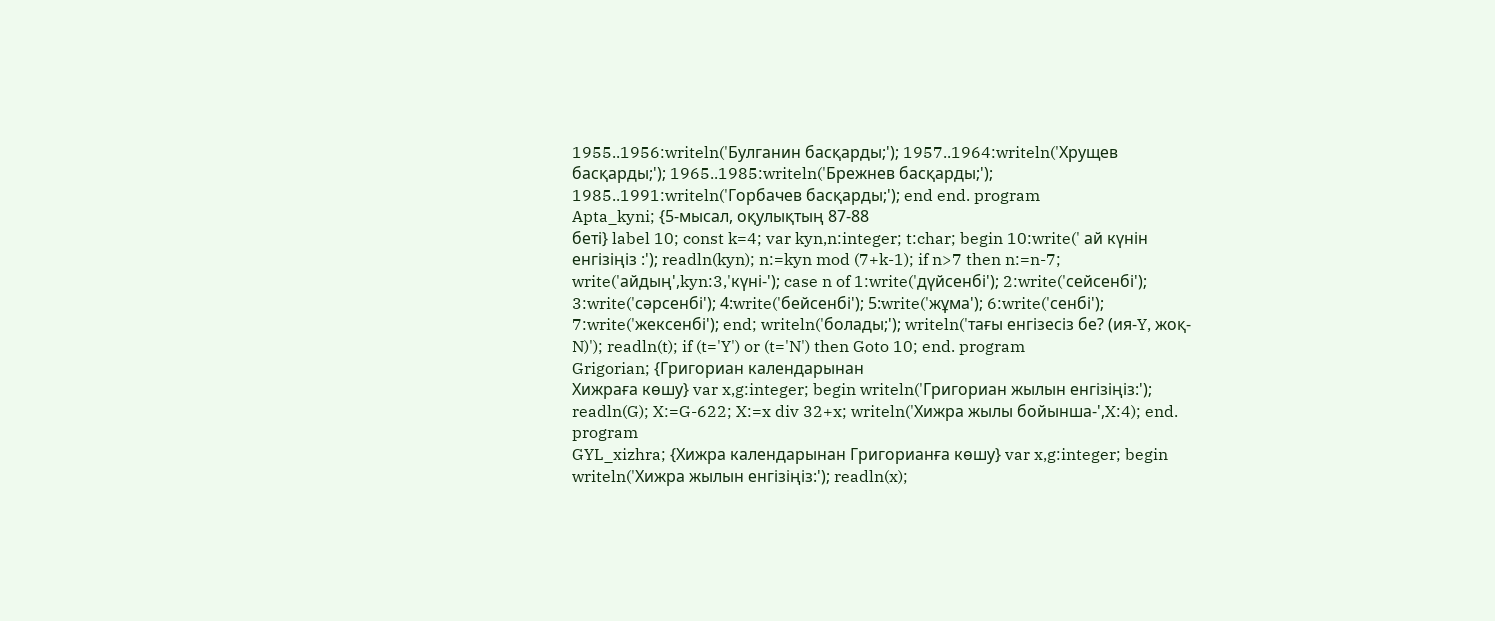1955..1956:writeln('Булганин басқарды;'); 1957..1964:writeln('Хрущев басқарды;'); 1965..1985:writeln('Брежнев басқарды;'); 1985..1991:writeln('Горбачев басқарды;'); end end. program
Apta_kyni; {5-мысал, оқулықтың 87-88
беті} label 10; const k=4; var kyn,n:integer; t:char; begin 10:write(' ай күнін енгізіңіз :'); readln(kyn); n:=kyn mod (7+k-1); if n>7 then n:=n-7; write('айдың',kyn:3,'күні-'); case n of 1:write('дүйсенбі'); 2:write('сейсенбi'); 3:write('сәрсенбi'); 4:write('бейсенбi'); 5:write('жұма'); 6:write('сенбi'); 7:write('жексенбі'); end; writeln('болады;'); writeln('тағы енгізесіз бе? (ия-Y, жоқ-N)'); readln(t); if (t='Y') or (t='N') then Goto 10; end. program
Grigorian; {Григориан календарынан
Хижраға көшу} var x,g:integer; begin writeln('Григориан жылын енгізіңіз:'); readln(G); X:=G-622; X:=x div 32+x; writeln('Хижра жылы бойынша-',X:4); end. program
GYL_xizhra; {Хижра календарынан Григорианға көшу} var x,g:integer; begin writeln('Хижра жылын енгізіңіз:'); readln(x);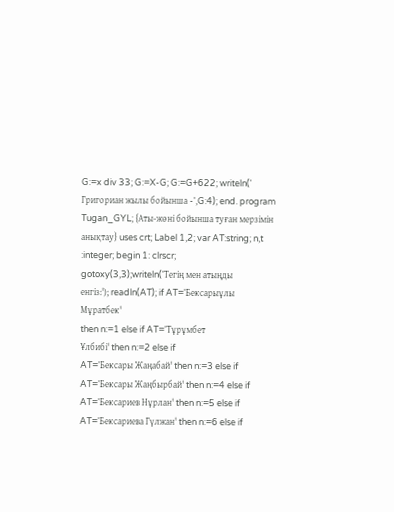G:=x div 33; G:=X-G; G:=G+622; writeln(' Григориан жылы бойынша -',G:4); end. program
Tugan_GYL; {Аты-жөні бойынша туған мерзімін анықтау} uses crt; Label 1,2; var AT:string; n,t :integer; begin 1: clrscr; gotoxy(3,3);writeln('Тегің мен атыңды
енгіз:'); readln(AT); if AT='Бексарыұлы Мұратбек'
then n:=1 else if AT='Тұрұмбет
Ұлбибі' then n:=2 else if
AT='Бексары Жаңабай' then n:=3 else if
AT='Бексары Жаңбырбай' then n:=4 else if
AT='Бексариев Нұрлан' then n:=5 else if
AT='Бексариева Гүлжан' then n:=6 else if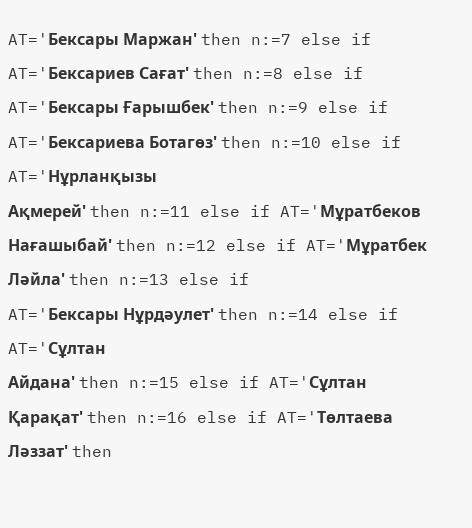AT='Бексары Маржан' then n:=7 else if
AT='Бексариев Сағат' then n:=8 else if
AT='Бексары Ғарышбек' then n:=9 else if
AT='Бексариева Ботагөз' then n:=10 else if AT='Нұрланқызы
Ақмерей' then n:=11 else if AT='Мұратбеков
Нағашыбай' then n:=12 else if AT='Мұратбек
Ләйла' then n:=13 else if
AT='Бексары Нұрдәулет' then n:=14 else if AT='Сұлтан
Айдана' then n:=15 else if AT='Сұлтан
Қарақат' then n:=16 else if AT='Төлтаева
Ләззат' then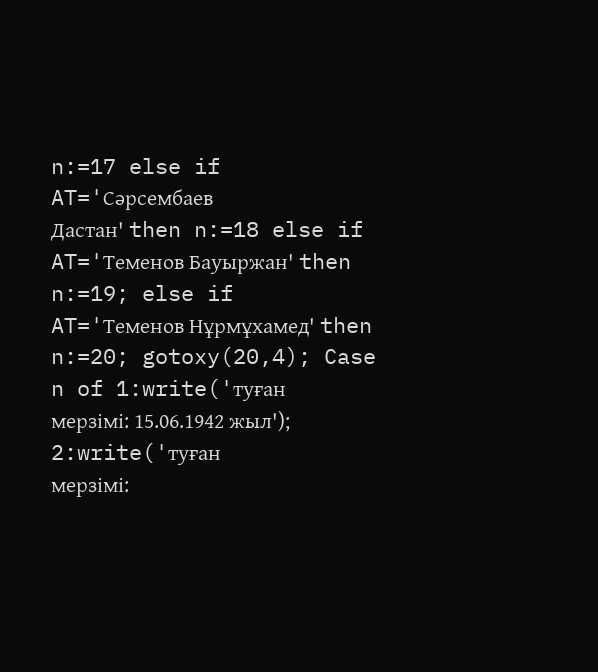n:=17 else if AT='Сәрсембаев
Дастан' then n:=18 else if
AT='Теменов Бауыржан' then n:=19; else if
AT='Теменов Нұрмұхамед' then n:=20; gotoxy(20,4); Case n of 1:write('туған
мерзімі: 15.06.1942 жыл'); 2:write('туған
мерзімі: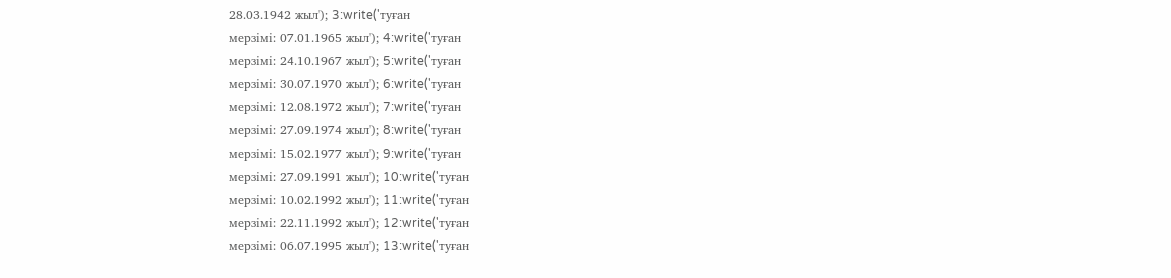28.03.1942 жыл'); 3:write('туған
мерзімі: 07.01.1965 жыл'); 4:write('туған
мерзімі: 24.10.1967 жыл'); 5:write('туған
мерзімі: 30.07.1970 жыл'); 6:write('туған
мерзімі: 12.08.1972 жыл'); 7:write('туған
мерзімі: 27.09.1974 жыл'); 8:write('туған
мерзімі: 15.02.1977 жыл'); 9:write('туған
мерзімі: 27.09.1991 жыл'); 10:write('туған
мерзімі: 10.02.1992 жыл'); 11:write('туған
мерзімі: 22.11.1992 жыл'); 12:write('туған
мерзімі: 06.07.1995 жыл'); 13:write('туған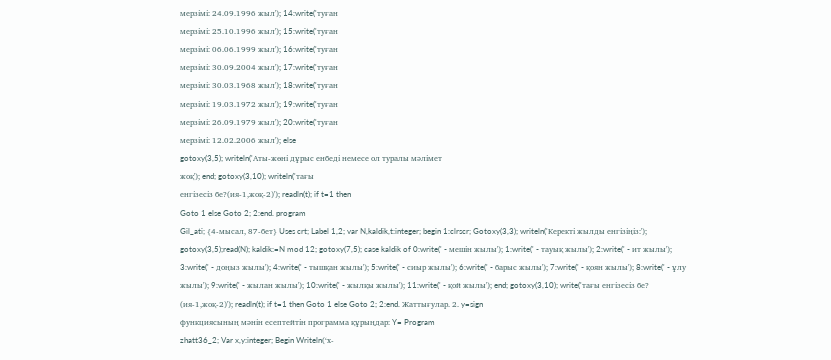мерзімі: 24.09.1996 жыл'); 14:write('туған
мерзімі: 25.10.1996 жыл'); 15:write('туған
мерзімі: 06.06.1999 жыл'); 16:write('туған
мерзімі: 30.09.2004 жыл'); 17:write('туған
мерзімі: 30.03.1968 жыл'); 18:write('туған
мерзімі: 19.03.1972 жыл'); 19:write('туған
мерзімі: 26.09.1979 жыл'); 20:write('туған
мерзімі: 12.02.2006 жыл'); else
gotoxy(3,5); writeln('Аты-жөні дұрыс енбеді немесе ол туралы мәлімет
жоқ'); end; gotoxy(3,10); writeln('тағы
енгізесіз бе?(ия-1,жоқ-2)'); readln(t); if t=1 then
Goto 1 else Goto 2; 2:end. program
Gil_ati; {4-мысал, 87-бет} Uses crt; Label 1,2; var N,kaldik,t:integer; begin 1:clrscr; Gotoxy(3,3); writeln('Керекті жылды енгізіңіз:'); gotoxy(3,5);read(N); kaldik:=N mod 12; gotoxy(7,5); case kaldik of 0:write(' - мешін жылы'); 1:write(' - тауық жылы'); 2:write(' - ит жылы'); 3:write(' - доңыз жылы'); 4:write(' - тышқан жылы'); 5:write(' - сиыр жылы'); 6:write(' - барыс жылы'); 7:write(' - қоян жылы'); 8:write(' - ұлу жылы'); 9:write(' - жылан жылы'); 10:write(' - жылқы жылы'); 11:write(' - қой жылы'); end; gotoxy(3,10); write('тағы енгізесіз бе? (ия-1,жоқ-2)'); readln(t); if t=1 then Goto 1 else Goto 2; 2:end. Жаттығулар. 2. y=sign
функциясының мәнін есептейтін программа құрыңдар: Y= Program
zhatt36_2; Var x,y:integer; Begin Writeln(‘х-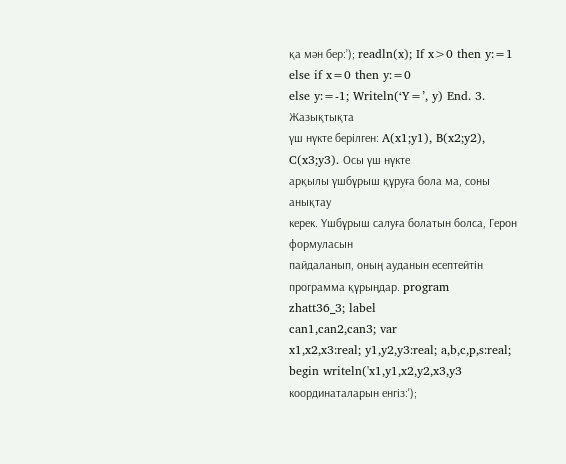қа мән бер:’); readln(x); If x>0 then y:=1 else if x=0 then y:=0
else y:=-1; Writeln(‘Y=’, y) End. 3. Жазықтықта
үш нүкте берілген: A(x1;y1), B(x2;y2), C(x3;y3). Осы үш нүкте
арқылы үшбұрыш құруға бола ма, соны анықтау
керек. Үшбұрыш салуға болатын болса, Герон формуласын
пайдаланып, оның ауданын есептейтін программа құрыңдар. program
zhatt36_3; label
can1,can2,can3; var
x1,x2,x3:real; y1,y2,y3:real; a,b,c,p,s:real; begin writeln('x1,y1,x2,y2,x3,y3 координаталарын енгіз:');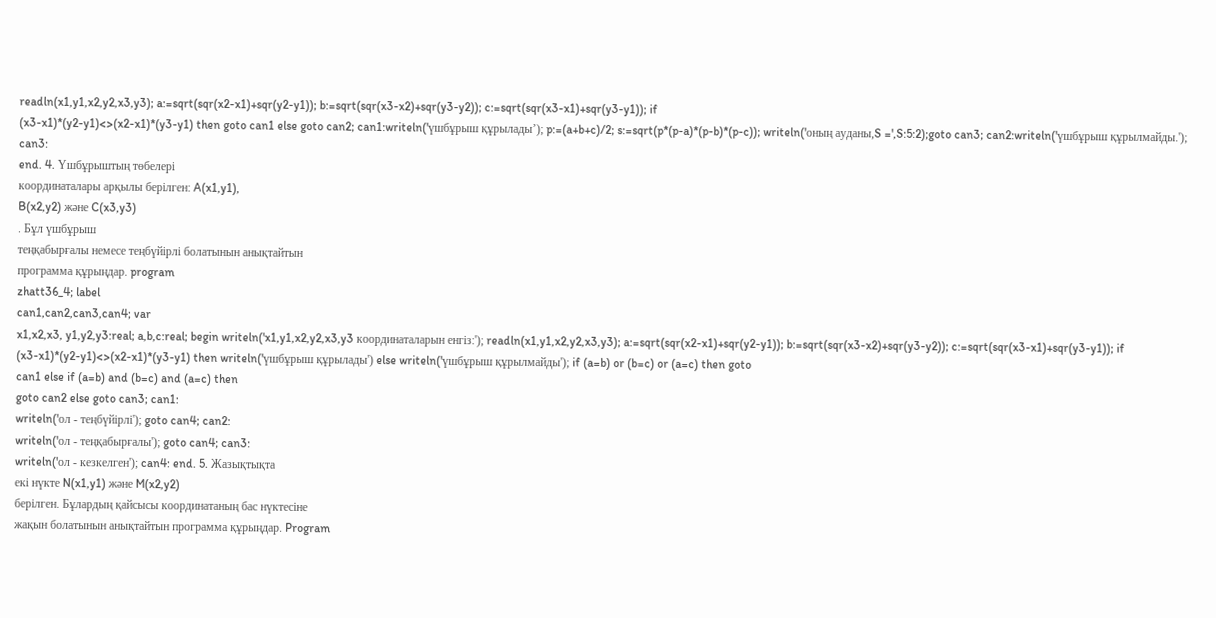readln(x1,y1,x2,y2,x3,y3); a:=sqrt(sqr(x2-x1)+sqr(y2-y1)); b:=sqrt(sqr(x3-x2)+sqr(y3-y2)); c:=sqrt(sqr(x3-x1)+sqr(y3-y1)); if
(x3-x1)*(y2-y1)<>(x2-x1)*(y3-y1) then goto can1 else goto can2; can1:writeln('үшбұрыш құрылады’); p:=(a+b+c)/2; s:=sqrt(p*(p-a)*(p-b)*(p-c)); writeln('оның ауданы,S =',S:5:2);goto can3; can2:writeln('үшбұрыш құрылмайды.'); can3:
end. 4. Үшбұрыштың төбелері
координаталары арқылы берілген: A(x1,y1),
B(x2,y2) және C(x3,y3)
. Бұл үшбұрыш
теңқабырғалы немесе теңбүйірлі болатынын анықтайтын
программа құрыңдар. program
zhatt36_4; label
can1,can2,can3,can4; var
x1,x2,x3, y1,y2,y3:real; a,b,c:real; begin writeln('x1,y1,x2,y2,x3,y3 координаталарын енгіз:'); readln(x1,y1,x2,y2,x3,y3); a:=sqrt(sqr(x2-x1)+sqr(y2-y1)); b:=sqrt(sqr(x3-x2)+sqr(y3-y2)); c:=sqrt(sqr(x3-x1)+sqr(y3-y1)); if
(x3-x1)*(y2-y1)<>(x2-x1)*(y3-y1) then writeln('үшбұрыш құрылады') else writeln('үшбұрыш құрылмайды'); if (a=b) or (b=c) or (a=c) then goto
can1 else if (a=b) and (b=c) and (a=c) then
goto can2 else goto can3; can1:
writeln('ол - теңбүйірлі'); goto can4; can2:
writeln('ол - теңқабырғалы'); goto can4; can3:
writeln('ол - кезкелген'); can4: end. 5. Жазықтықта
екі нүкте N(x1,y1) және M(x2,y2)
берілген. Бұлардың қайсысы координатаның бас нүктесіне
жақын болатынын анықтайтын программа құрыңдар. Program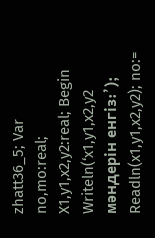zhatt36_5; Var
no,mo:real; X1,y1,x2,y2:real; Begin Writeln(‘x1,y1,x2,y2 мәндерін енгіз:’); Readln(x1,y1,x2,y2); no:=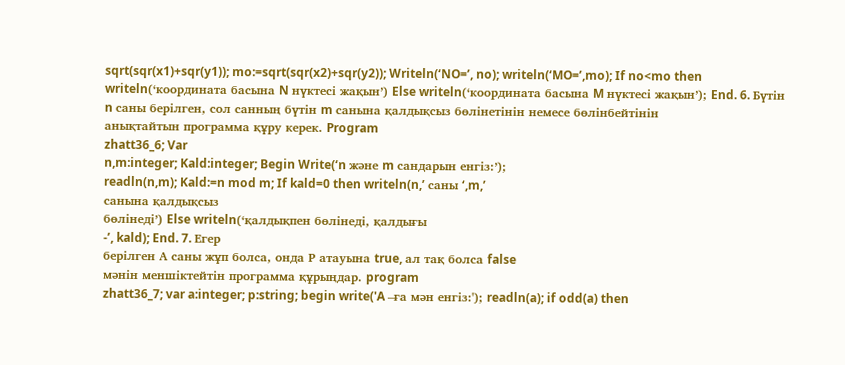sqrt(sqr(x1)+sqr(y1)); mo:=sqrt(sqr(x2)+sqr(y2)); Writeln(‘NO=’, no); writeln(‘MO=’,mo); If no<mo then writeln(‘координата басына N нүктесі жақын’) Else writeln(‘координата басына M нүктесі жақын’); End. 6. Бүтін n саны берілген, сол санның бүтін m санына қалдықсыз бөлінетінін немесе бөлінбейтінін
анықтайтын программа құру керек. Program
zhatt36_6; Var
n,m:integer; Kald:integer; Begin Write(‘n және m сандарын енгіз:’);
readln(n,m); Kald:=n mod m; If kald=0 then writeln(n,’ саны ‘,m,’
санына қалдықсыз
бөлінеді’) Else writeln(‘қалдықпен бөлінеді, қалдығы
-’, kald); End. 7. Егер
берілген А саны жұп болса, онда Р атауына true, ал тақ болса false
мәнін меншіктейтін программа құрыңдар. program
zhatt36_7; var a:integer; p:string; begin write('A –ға мән енгіз:'); readln(a); if odd(a) then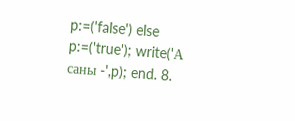p:=('false') else p:=('true'); write('А саны -',p); end. 8.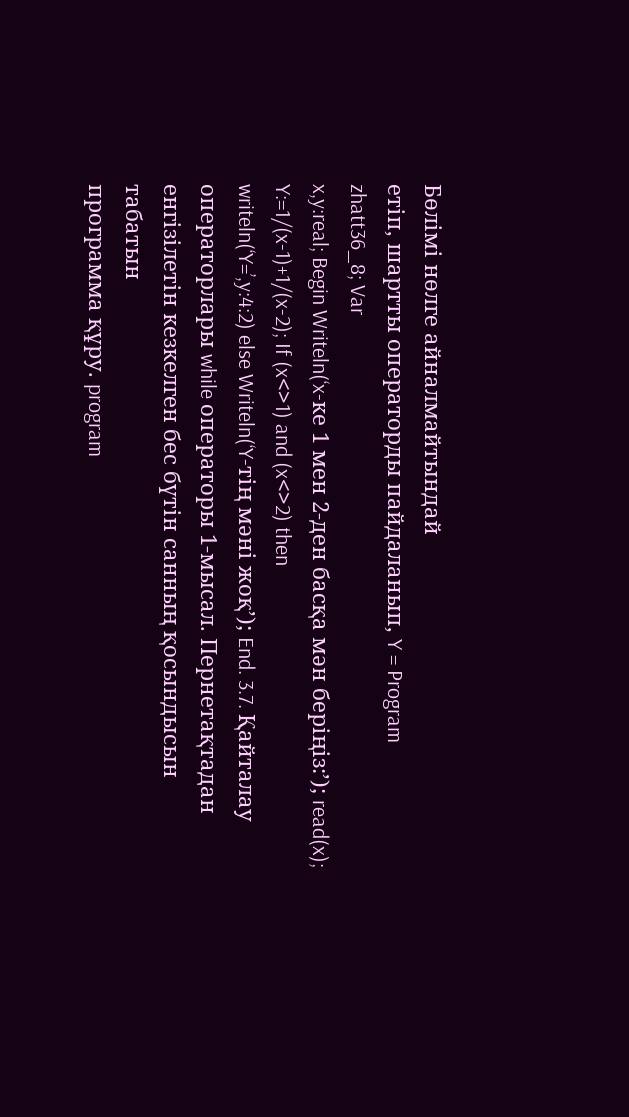Бөлімі нөлге айналмайтындай
етіп, шартты операторды пайдаланып, Y = Program
zhatt36_8; Var
x,y:real; Begin Writeln(‘x-ке 1 мен 2-ден басқа мән беріңіз:’); read(x); Y:=1/(x-1)+1/(x-2); If (x<>1) and (x<>2) then
writeln(‘Y=’,y:4:2) else Writeln(‘Y-тің мәні жоқ’); End. 3.7. Қайталау операторлары while операторы 1-мысал. Пернетақтадан
енгізілетін кезкелген бес бүтін санның қосындысын табатын
программа құру. program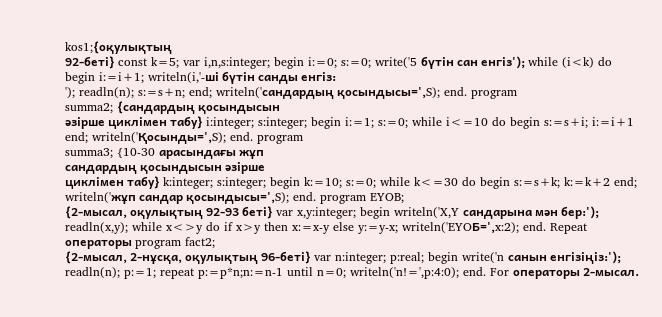kos1;{оқулықтың
92-беті} const k=5; var i,n,s:integer; begin i:=0; s:=0; write('5 бүтін сан енгіз'); while (i<k) do begin i:=i+1; writeln(i,'-ші бүтін санды енгіз:
'); readln(n); s:=s+n; end; writeln('сандардың қосындысы=',S); end. program
summa2; {сандардың қосындысын
әзірше циклімен табу} i:integer; s:integer; begin i:=1; s:=0; while i<=10 do begin s:=s+i; i:=i+1 end; writeln('Қосынды=',S); end. program
summa3; {10-30 арасындағы жұп
сандардың қосындысын әзірше
циклімен табу} k:integer; s:integer; begin k:=10; s:=0; while k<=30 do begin s:=s+k; k:=k+2 end; writeln('жұп сандар қосындысы=',S); end. program EYOB;
{2-мысал, оқулықтың 92-93 беті} var x,y:integer; begin writeln('X,Y сандарына мән бер:'); readln(x,y); while x<>y do if x>y then x:=x-y else y:=y-x; writeln('EYOБ=',x:2); end. Repeat операторы program fact2;
{2-мысал, 2-нұсқа, оқулықтың 96-беті} var n:integer; p:real; begin write('n санын енгізіңіз:'); readln(n); p:=1; repeat p:=p*n;n:=n-1 until n=0; writeln('n!=',p:4:0); end. For операторы 2-мысал.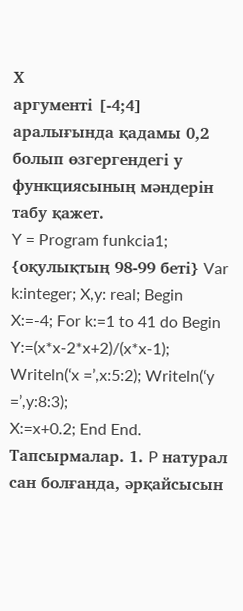Х
аргументі [-4;4] аралығында қадамы 0,2 болып өзгергендегі у
функциясының мәндерін табу қажет.
Y = Program funkcia1; {оқулықтың 98-99 беті} Var k:integer; X,y: real; Begin X:=-4; For k:=1 to 41 do Begin Y:=(x*x-2*x+2)/(x*x-1); Writeln(‘x =’,x:5:2); Writeln(‘y =’,y:8:3);
X:=x+0.2; End End. Тапсырмалар. 1. P натурал
сан болғанда, әрқайсысын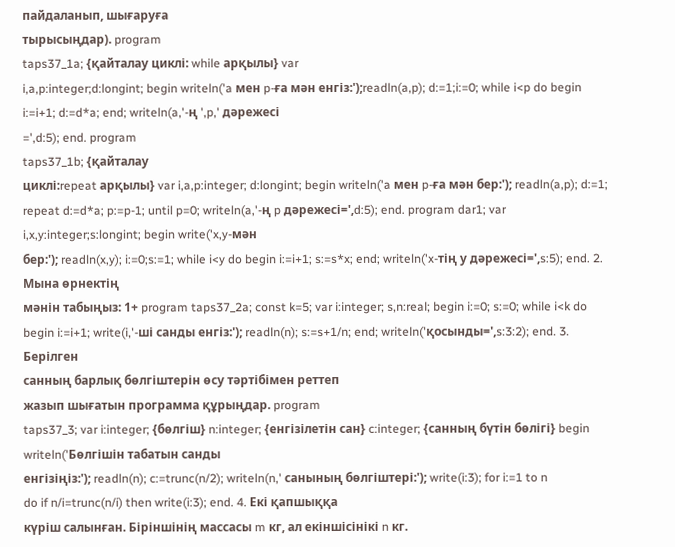пайдаланып, шығаруға
тырысыңдар). program
taps37_1a; {қайталау циклі: while арқылы} var
i,a,p:integer;d:longint; begin writeln('a мен p-ға мән енгіз:');readln(a,p); d:=1;i:=0; while i<p do begin i:=i+1; d:=d*a; end; writeln(a,'-ң ',p,' дәрежесі
=',d:5); end. program
taps37_1b; {қайталау
циклі:repeat арқылы} var i,a,p:integer; d:longint; begin writeln('a мен p-ға мән бер:'); readln(a,p); d:=1; repeat d:=d*a; p:=p-1; until p=0; writeln(a,'-ң p дәрежесі=',d:5); end. program dar1; var i,x,y:integer;s:longint; begin write('x,y-мән
бер:'); readln(x,y); i:=0;s:=1; while i<y do begin i:=i+1; s:=s*x; end; writeln('x-тің у дәрежесі=',s:5); end. 2. Мына өрнектің
мәнін табыңыз: 1+ program taps37_2a; const k=5; var i:integer; s,n:real; begin i:=0; s:=0; while i<k do begin i:=i+1; write(i,'-ші санды енгіз:'); readln(n); s:=s+1/n; end; writeln('қосынды=',s:3:2); end. 3. Берілген
санның барлық бөлгіштерін өсу тәртібімен реттеп
жазып шығатын программа құрыңдар. program
taps37_3; var i:integer; {бөлгіш} n:integer; {енгізілетін сан} c:integer; {санның бүтін бөлігі} begin writeln('Бөлгішін табатын санды
енгізіңіз:'); readln(n); c:=trunc(n/2); writeln(n,' санының бөлгіштері:'); write(i:3); for i:=1 to n
do if n/i=trunc(n/i) then write(i:3); end. 4. Екі қапшыққа
күріш салынған. Біріншінің массасы m кг, ал екіншісінікі n кг.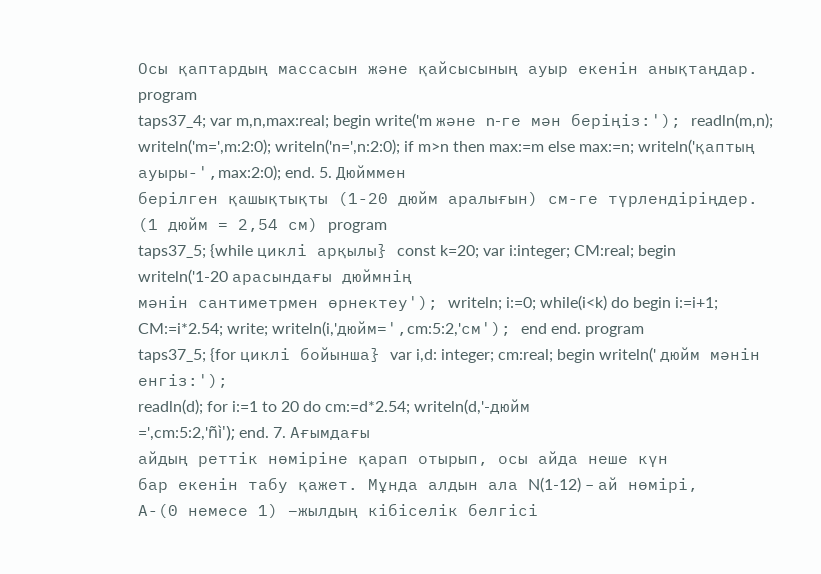Осы қаптардың массасын және қайсысының ауыр екенін анықтаңдар. program
taps37_4; var m,n,max:real; begin write('m және n-ге мән беріңіз:'); readln(m,n); writeln('m=',m:2:0); writeln('n=',n:2:0); if m>n then max:=m else max:=n; writeln('қаптың
ауыры-',max:2:0); end. 5. Дюйммен
берілген қашықтықты (1-20 дюйм аралығын) см-ге түрлендіріңдер.
(1 дюйм = 2,54 см) program
taps37_5; {while циклі арқылы} const k=20; var i:integer; CM:real; begin writeln('1-20 арасындағы дюймнің
мәнін сантиметрмен өрнектеу'); writeln; i:=0; while(i<k) do begin i:=i+1; CM:=i*2.54; write; writeln(i,'дюйм=',cm:5:2,'см'); end end. program
taps37_5; {for циклі бойынша} var i,d: integer; cm:real; begin writeln(' дюйм мәнін енгіз:');
readln(d); for i:=1 to 20 do cm:=d*2.54; writeln(d,'-дюйм
=',cm:5:2,'ñì'); end. 7. Ағымдағы
айдың реттік нөміріне қарап отырып, осы айда неше күн
бар екенін табу қажет. Мұнда алдын ала N(1-12) – ай нөмірі,
А-(0 немесе 1) –жылдың кібіселік белгісі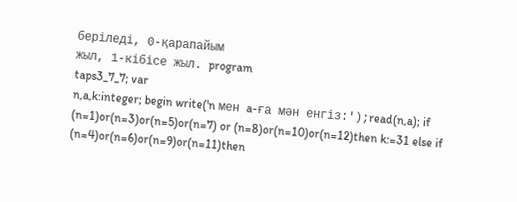беріледі, 0-қарапайым
жыл, 1-кібісе жыл. program
taps3_7_7; var
n,a,k:integer; begin write('n мен a-ға мән енгіз:');read(n,a); if (n=1)or(n=3)or(n=5)or(n=7) or (n=8)or(n=10)or(n=12)then k:=31 else if (n=4)or(n=6)or(n=9)or(n=11)then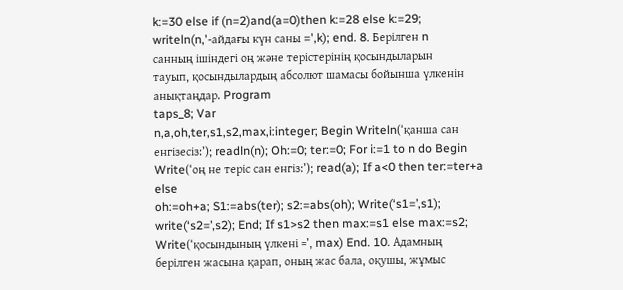k:=30 else if (n=2)and(a=0)then k:=28 else k:=29; writeln(n,'-айдағы күн саны =',k); end. 8. Берілген n
санның ішіндегі оң және терістерінің қосындыларын
тауып, қосындылардың абсолют шамасы бойынша үлкенін анықтаңдар. Program
taps_8; Var
n,a,oh,ter,s1,s2,max,i:integer; Begin Writeln(‘қанша сан енгізесіз:’); readln(n); Oh:=0; ter:=0; For i:=1 to n do Begin Write(‘оң не теріс сан енгіз:’); read(a); If a<0 then ter:=ter+a else
oh:=oh+a; S1:=abs(ter); s2:=abs(oh); Write(‘s1=’,s1); write(‘s2=’,s2); End; If s1>s2 then max:=s1 else max:=s2; Write(‘қосындының үлкені =’, max) End. 10. Адамның
берілген жасына қарап, оның жас бала, оқушы, жұмыс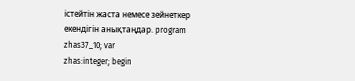істейтін жаста немесе зейнеткер екендігін анықтаңдар. program
zhas37_10; var
zhas:integer; begin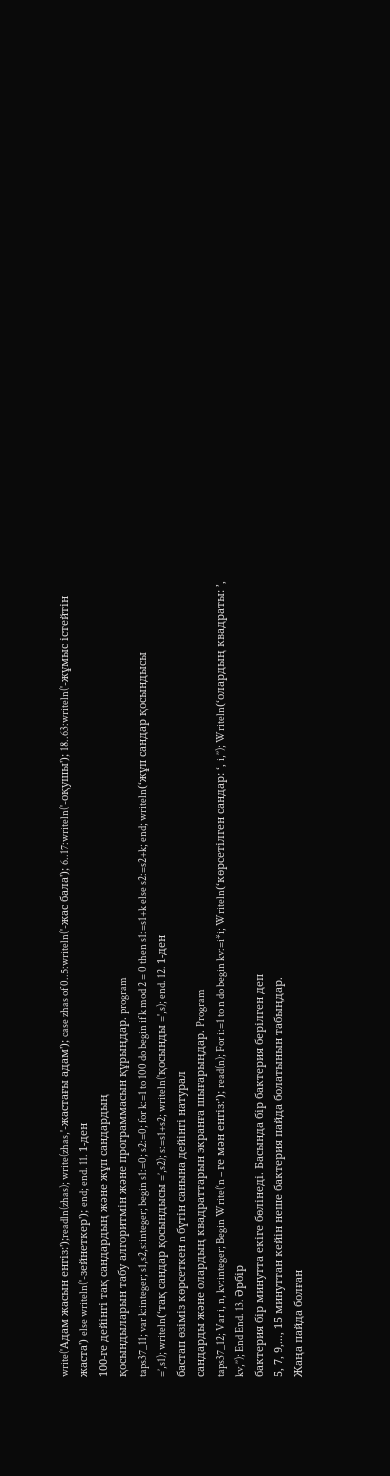write('Адам жасын енгіз:');readln(zhas); write(zhas,'-жастағы адам'); case zhas of 0..5:writeln('-жас бала'); 6..17:writeln('-оқушы'); 18..63:writeln('-жұмыс істейтін жаста') else writeln('-зейнеткер'); end; end. 11. 1-ден
100-ге дейінгі тақ сандардың және жұп сандардың
қосындыларын табу алгоритмін және программасын құрыңдар. program
taps37_11; var k:integer; s1,s2,s:integer; begin s1:=0; s2:=0; for k:=1 to 100 do begin if k mod 2 = 0 then s1:=s1+k else s2:=s2+k; end; writeln(‘жұп сандар қосындысы
=’,s1); writeln(‘тақ сандар қосындысы =’,s2); s:=s1+s2; writeln('қосынды =',s); end. 12. 1-ден
бастап өзіміз көрсеткен n бүтін санына дейінгі натурал
сандарды және олардың квадраттарын экранға шығарыңдар. Program
taps37_12; Var i, n, kv:integer; Begin Write(‘n – ге мән енгіз:’); read(n); For i:=1 to n do begin kv:=i*i; Writeln(‘көрсетілген сандар: ‘, i,’’); Writeln(‘олардың квадраты: ’, kv,’’); End End. 13. Әрбір
бактерия бір минутта екіге бөлінеді. Басында бір бактерия берілген деп
5, 7, 9,..., 15 минуттан кейін неше бактерия пайда болатынын табыңдар.
Жаңа пайда болған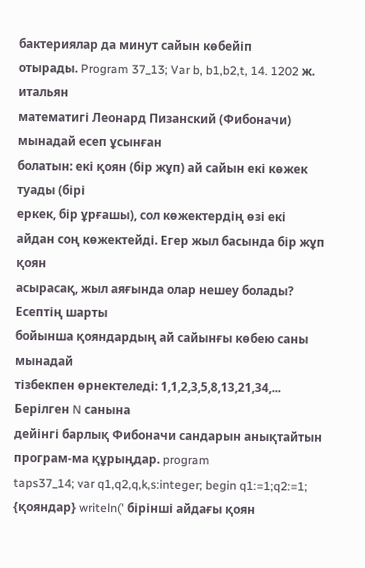бактериялар да минут сайын көбейіп
отырады. Program 37_13; Var b, b1,b2,t, 14. 1202 ж. итальян
математигі Леонард Пизанский (Фибоначи) мынадай есеп ұсынған
болатын: екі қоян (бір жұп) ай сайын екі көжек туады (бірі
еркек, бір ұрғашы), сол көжектердің өзі екі
айдан соң көжектейді. Егер жыл басында бір жұп қоян
асырасақ, жыл аяғында олар нешеу болады? Есептің шарты
бойынша қояндардың ай сайынғы көбею саны мынадай
тізбекпен өрнектеледі: 1,1,2,3,5,8,13,21,34,... Берілген N санына
дейінгі барлық Фибоначи сандарын анықтайтын програм-ма құрыңдар. program
taps37_14; var q1,q2,q,k,s:integer; begin q1:=1;q2:=1; {қояндар} writeln(' бірінші айдағы қоян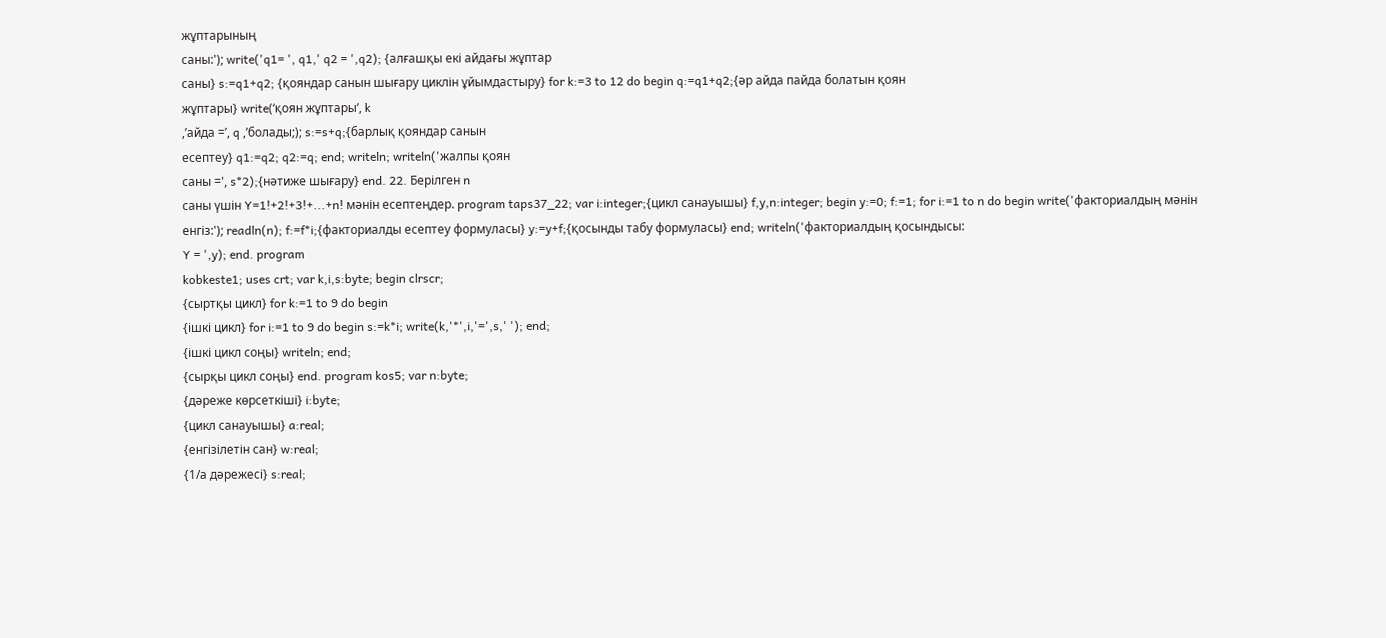жұптарының
саны:'); write('q1= ', q1,' q2 = ',q2); {алғашқы екі айдағы жұптар
саны} s:=q1+q2; {қояндар санын шығару циклін ұйымдастыру} for k:=3 to 12 do begin q:=q1+q2;{әр айда пайда болатын қоян
жұптары} write(‘қоян жұптары‘, k
,’айда =’, q ,’болады;); s:=s+q;{барлық қояндар санын
есептеу} q1:=q2; q2:=q; end; writeln; writeln('жалпы қоян
саны =', s*2);{нәтиже шығару} end. 22. Берілген n
саны үшін Y=1!+2!+3!+...+n! мәнін есептеңдер. program taps37_22; var i:integer;{цикл санауышы} f,y,n:integer; begin y:=0; f:=1; for i:=1 to n do begin write('факториалдың мәнін
енгіз:'); readln(n); f:=f*i;{факториалды есептеу формуласы} y:=y+f;{қосынды табу формуласы} end; writeln('факториалдың қосындысы:
Y = ',y); end. program
kobkeste1; uses crt; var k,i,s:byte; begin clrscr;
{сыртқы цикл} for k:=1 to 9 do begin
{ішкі цикл} for i:=1 to 9 do begin s:=k*i; write(k,'*',i,'=',s,' '); end;
{ішкі цикл соңы} writeln; end;
{сырқы цикл соңы} end. program kos5; var n:byte;
{дәреже көрсеткіші} i:byte;
{цикл санауышы} a:real;
{енгізілетін сан} w:real;
{1/а дәрежесі} s:real;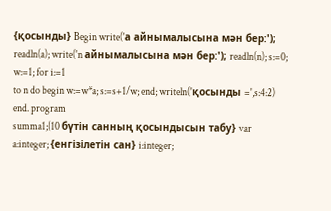{қосынды} Begin write('а айнымалысына мән бер:'); readln(a); write('n айнымалысына мән бер:'); readln(n); s:=0; w:=1; for i:=1
to n do begin w:=w*a; s:=s+1/w; end; writeln('қосынды =',s:4:2) end. program
summa1;{10 бүтін санның қосындысын табу} var
a:integer; {енгізілетін сан} i:integer;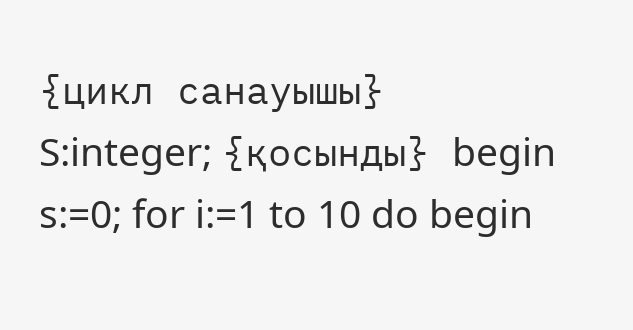{цикл санауышы} S:integer; {қосынды} begin s:=0; for i:=1 to 10 do begin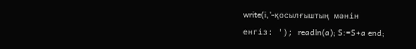write(i,'-қосылғыштың мәнін
енгіз: '); readln(a); S:=S+a end;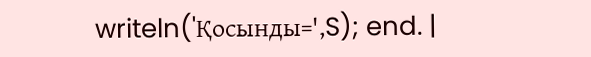writeln('Қосынды=',S); end. |